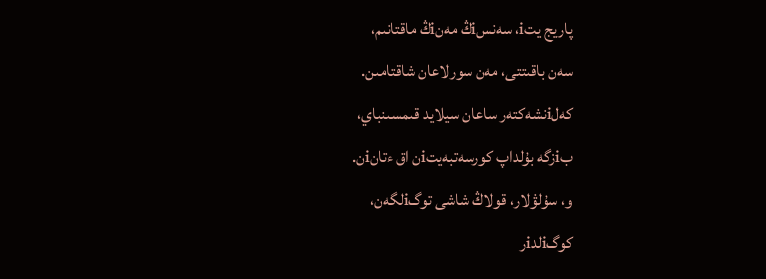پاريج يتi، سەنسiڭ مەنiڭ ماقتانىم،
سەن باقىتتى، مەن سورلاعان شاقتامىن.
كەلiنشەكتەر ساعان سيلايد قىمسىنباي،
بiزگە بۇلداپ كورسەتبەيتiن اق ءتانiن.
و، سۇلۋلار، قولاڭ شاشى توگiلگەن،
كوگiلدiر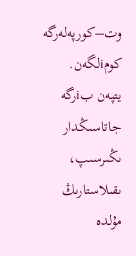وت–كورپەلەرگە كومiلگەن.
يتپەن بiرگە جاتاسىڭدار ىڭىرسىپ،
ىقىلاستارىڭ مۇلدە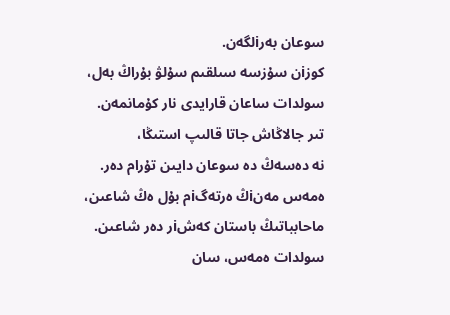سوعان بەرiلگەن.
كوزiن سۇزسە سىلقىم سۇلۋ بۇراڭ بەل،
سولدات ساعان قارايدى نار كۇمانمەن.
تىر جالاڭاش جاتا قالىپ استىڭا،
نە دەسەڭ دە سوعان دايىن تۇرام دەر.
ەمەس مەنiڭ ەرتەگiم بۇل ەڭ شاعىن،
ماحابباتىڭ باستان كەشiر دەر شاعىن.
سولدات ەمەس، سان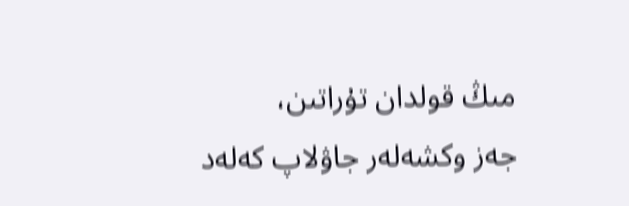مىڭ قولدان تۇراتىن،
جەز وكشەلەر جاۋلاپ كەلەد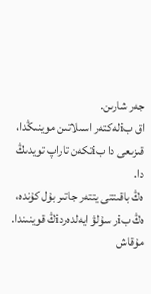جەر شارىن.
اق بiلەكتەر اسىلاتىن موينىڭدا،
قىزىعى دا بiتكەن تاراپ تويدىڭ دا.
ەڭ باقىتتى يتتەر جاتىر بۇل كۇندە،
ەڭ بiر سۇلۋ ايەلدەردiڭ قوينىندا.
مۇقاش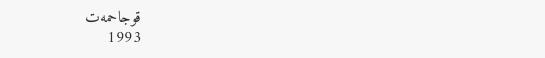قوجاحمەت
1993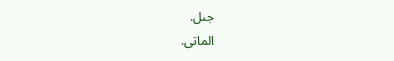جىل.
الماتى.